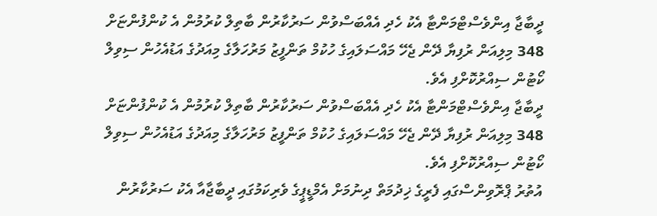ދީބާޖާ އިންވެސްޓްމަންޓާ އެކު ހެދި އެއްބަސްވުން ސަރުކާރުން ބާތިލް ކުރުމުން އެ ކުންފުންޏަށް 348 މިލިއަން ރުފިޔާ ދޭން ޖެހޭ މައްސަލައިގެ ހުކުމް ތަންފީޒު މަރުހަލާގެ މިއަދުގެ އަޑުއެހުން ސިވިލް ކޯޓުން ސިއްރުކޮށްފި އެވެ.
ދީބާޖާ އިންވެސްޓްމަންޓާ އެކު ހެދި އެއްބަސްވުން ސަރުކާރުން ބާތިލް ކުރުމުން އެ ކުންފުންޏަށް 348 މިލިއަން ރުފިޔާ ދޭން ޖެހޭ މައްސަލައިގެ ހުކުމް ތަންފީޒު މަރުހަލާގެ މިއަދުގެ އަޑުއެހުން ސިވިލް ކޯޓުން ސިއްރުކޮށްފި އެވެ.
އުތުރު ޕްރޮވިންސްގައި ފެރީގެ ޚިދުމަތް ދިނުމަށް އެމްޑީޕީގެ ވެރިކަމުގައި ދީބާޖާއާ އެކު ސަރުކާރުން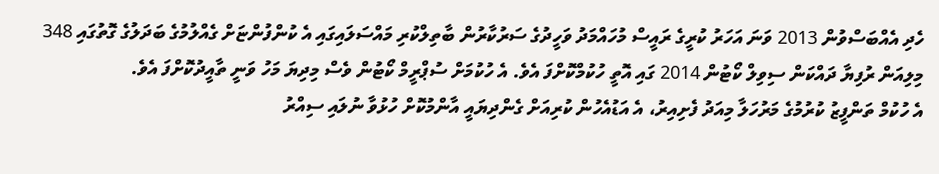ހެދި އެއްބަސްވުން 2013 ވަނަ އަހަރު ކުރީގެ ރައީސް މުހައްމަދު ވަހީދުގެ ސަރުކާރުން ބާތިލްކުރި މައްސަލައިގައި އެ ކުންފުންޏަށް ގެއްލުމުގެ ބަދަލުގެ ގޮތުގައި 348 މިލިއަން ރުފިޔާ ދައްކަން ސިވިލް ކޯޓުން 2014 ގައި އޮތީ ހުކުމްކޮށްފަ އެވެ. އެ ހުކުމަށް ސުޕްރީމް ކޯޓުން ވެސް މިދިޔަ މަހު ވަނީ ތާއީދުކޮށްފަ އެވެ.
އެ ހުކުމް ތަންފީޒު ކުރުމުގެ މަރުހަލާ މިއަދު ފެށިއިރު، އެ އަޑުއެހުން ކުރިއަށް ގެންދިޔައީ އާންމުކޮށް ހުޅުވާ ނުލައި ސިއްރު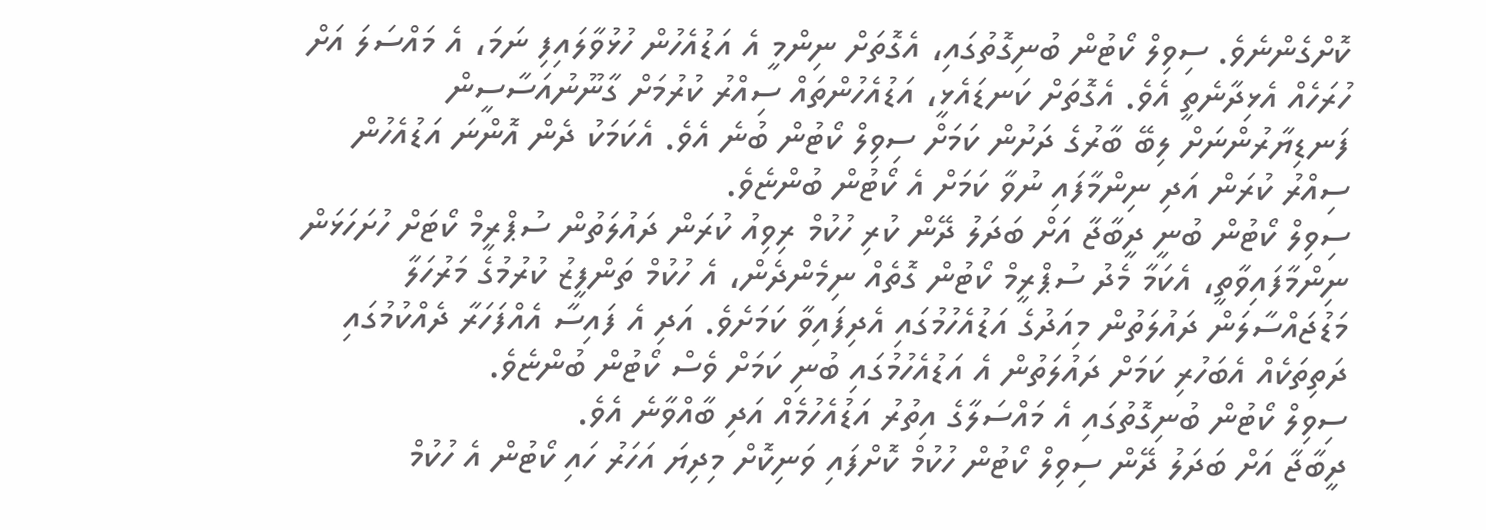ކޮށްގެންނެވެ. ސިވިލް ކޯޓުން ބުނިގޮތުގައި، އެގޮތަށް ނިންމީ އެ އަޑުއެހުން ހުޅުވާލައިފި ނަމަ، އެ މައްސަލަ އަށް ހުރަހެއް އެޅިދާނެތީ އެވެ. އެގޮތަށް ކަނޑައެޅީ، އަޑުއެހުންތައް ސިއްރު ކުރުމަށް ގާނޫނުއަސާސީން ފަނޑިޔާރުންނަށް ލިބޭ ބާރުގެ ދަށުން ކަމަށް ސިވިލް ކޯޓުން ބުނެ އެވެ. އެކަމަކު ދެން އޮންނަ އަޑުއެހުން ސިއްރު ކުރަން އަދި ނިންމާފައި ނުވާ ކަމަށް އެ ކޯޓުން ބުންޏެވެ.
ސިވިލް ކޯޓުން ބުނީ ދީބާޖާ އަށް ބަދަލު ދޭން ކުރި ހުކުމް ރިވިއު ކުރަން ދައުލަތުން ސުޕްރީމް ކޯޓަށް ހުށަހަޅަން ނިންމާފައިވާތީ، އެކަމާ މެދު ސުޕްރީމް ކޯޓުން ގޮތެއް ނިމެންދެން، އެ ހުކުމް ތަންފީޒު ކުރުމުގެ މަރުހަލާ މަޑުޖައްސާލަން ދައުލަތުން މިއަދުގެ އަޑުއެހުމުގައި އެދިފައިވާ ކަމަށެވެ. އަދި އެ ފައިސާ އެއްފަހަރާ ދެއްކުމުގައި ދަތިތަކެއް އެބަހުރި ކަމަށް ދައުލަތުން އެ އަޑުއެހުމުގައި ބުނި ކަމަށް ވެސް ކޯޓުން ބުންޏެވެ.
ސިވިލް ކޯޓުން ބުނިގޮތުގައި އެ މައްސަލާގެ އިތުރު އަޑުއެހުމެއް އަދި ބާއްވާނެ އެވެ.
ދީބާޖާ އަށް ބަދަލު ދޭން ސިވިލް ކޯޓުން ހުކުމް ކޮށްފައި ވަނިކޮށް މިދިޔަ އަހަރު ހައި ކޯޓުން އެ ހުކުމް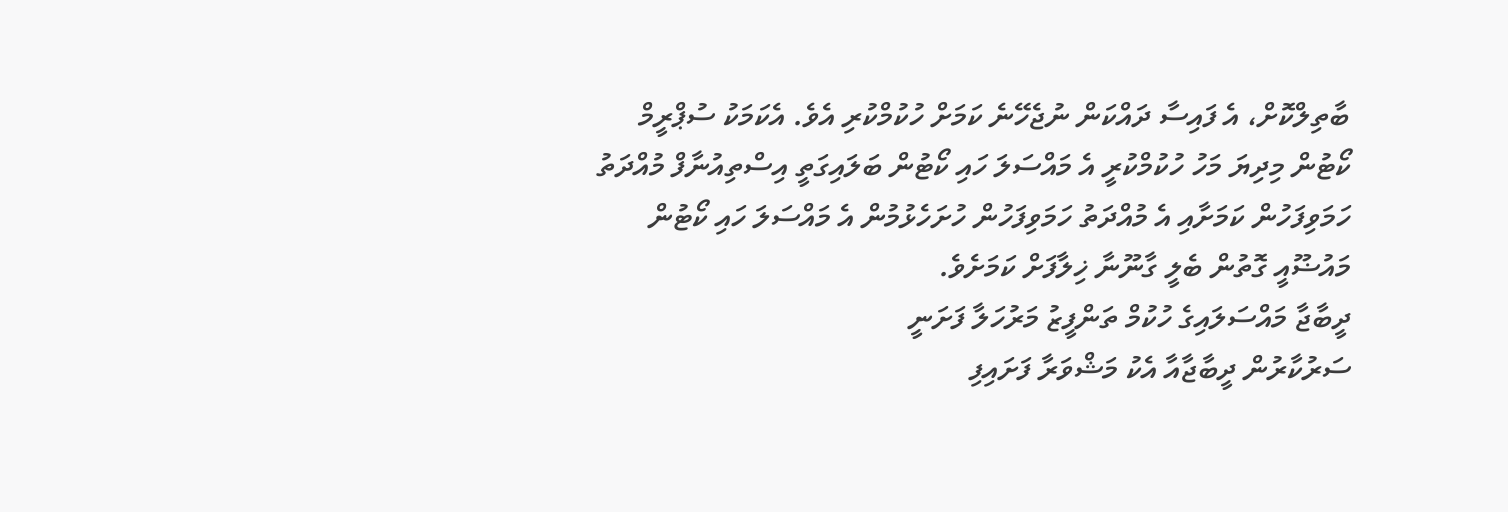ބާތިލްކޮށް، އެ ފައިސާ ދައްކަން ނުޖެހޭނެ ކަމަށް ހުކުމްކުރި އެވެ. އެކަމަކު ސުޕްރީމް ކޯޓުން މިދިޔަ މަހު ހުކުމްކުރީ އެ މައްސަލަ ހައި ކޯޓުން ބަލައިގަތީ އިސްތިއުނާފް މުއްދަތު ހަމަވިފަހުން ކަމަށާއި އެ މުއްދަތު ހަމަވިފަހުން ހުށަހެޅުމުން އެ މައްސަލަ ހައި ކޯޓުން މައުޟޫއީ ގޮތުން ބެލީ ގާނޫނާ ޚިލާފަށް ކަމަށެވެ.
ދީބާޖާ މައްސަލައިގެ ހުކުމް ތަންފީޒު މަރުހަލާ ފަށަނީ
ސަރުކާރުން ދީބާޖާއާ އެކު މަޝްވަރާ ފަށައިފި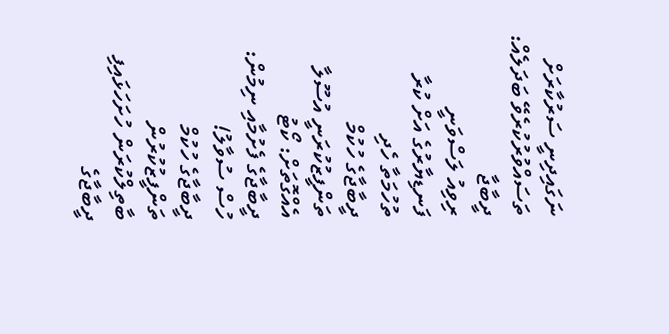ނަގައިދިނީ ސަރުކާރަށް ތަސައްވުރުކުރެވޭ ބަދަލެއް: ދީބާޖާ
ރިވިއު ލަސްވަނީ ފަނޑިޔާރުގެ އަށް ކުރާ ތުހުމަތާ ހެދި
ދީބާޖާގެ ހުކުމް ތަންފީޒުކުރަނީ އުސޫލާ އެއްގޮތަށް: ކޯޓު
ދީބާޖާގެ ފެށުމާއި ނިމުން: ހުސް ސުވާލު!
ދީބާޖާގެ ހުކުމް ތަންފީޒުކުރުން ބާތިލްކުރަން ހުށަހަޅައިފި
ދީބާޖާގެ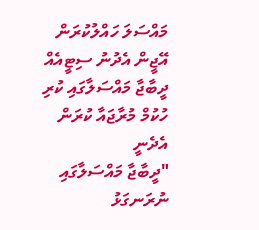މައްސަލަ ހައްލުކުރަން އޭޖީން އެދުނު ސިޓީއެއް
ދީބާޖާ މައްސަލާގައި ކުރި ހުކުމް މުރާޖައާ ކުރަން އެދެނީ
"ދީބާޖާ މައްސަލާގައި ނުރަނގަޅު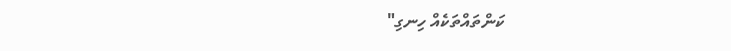ކަންތައްތަކެއް ހިނގި"